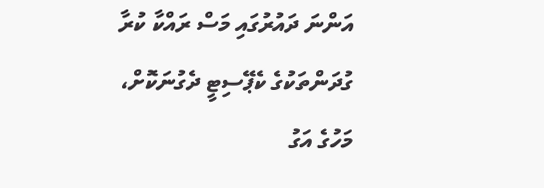އަންނަ ދައުރުގައި މަސް ރައްކާ ކުރާ ގުދަންތަކުގެ ކެޕޭސިޓީ ދެގުނަކޮށް، މަހުގެ އަގު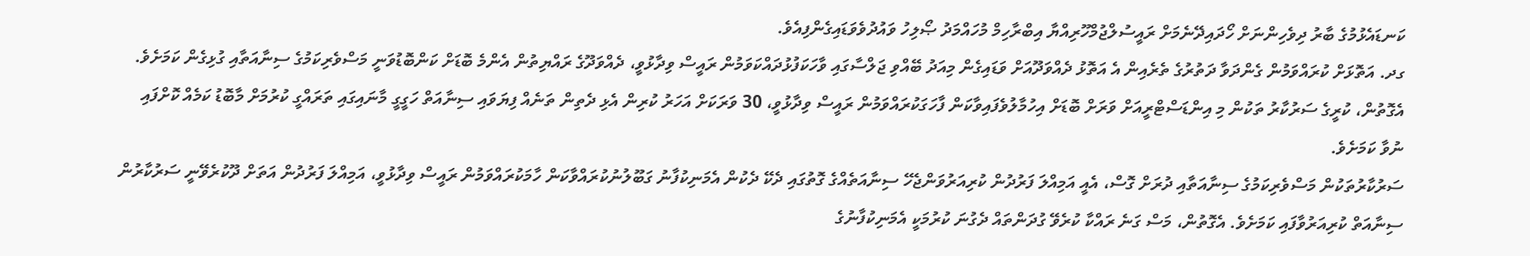ކަނޑައެޅުމުގެ ބާރު ދިވެހިންނަށް ހޯދައިދޭނެމަށް ރައީސުލްޖުމްހޫރިއްޔާ އިބްރާހިމް މުހައްމަދު ޞޯލިހު ވައުދުވެވަޑައިގެންފިއެވެ.
ގދ. އަތޮޅަށް ކުރައްވަމުން ގެންދަވާ ދަތުރުގެ ތެރެއިން އެ އަތޮޅު ދެއްވަދޫއަށް ވަޑައިގެން މިއަދު ބޭއްވި ޖަލްސާގައި ވާހަކަފުޅުދައްކަވަމުން ރައީސް ވިދާޅުވީ، ދެއްވަދޫގެ ރައްޔިތުން އެންމެ ބޮޑަށް ކަންބޮޑުވަނީ މަސްވެރިކަމުގެ ސިނާއަތާއި ގުޅިގެން ކަމަށެވެ. އެގޮތުން، ކުރީގެ ސަރުކާރު ތަކުން މި އިންޑަސްޓްރީއަށް ވަރަށް ބޮޑަށް އިހުމާލުވެފައިވާކަން ފާހަގަކުރައްވަމުން ރައީސް ވިދާޅުވީ، 30 ވަރަކަށް އަހަރު ކުރިން އެޅި ދެތިން ތަނެއް ފިޔަވައި ސިނާއަތް ހަގީގީ މާނައިގައި ތަރައްގީ ކުރުމަށް މާބޮޑު ކަމެއް ކޮށްފައި ނުވާ ކަމަށެވެ.
ސަރުކާރުތަކުން މަސްވެރިކަމުގެ ސިނާއަތާއި ދުރަށް ގޮސް، އެއީ އަމިއްލަ ފަރުދުން ކުރިއަރުވަންޖެހޭ ސިނާއަތެއްގެ ގޮތުގައި ދެކޭ ދެކުން އެމަނިކުފާނު ގަބޫލުނުކުރައްވާކަން ހާމަކުރައްވަމުން ރައީސް ވިދާޅުވީ، އަމިއްލަ ފަރުދުން އަތަށް ދޫކުރެވޭނީ ސަރުކާރުން ސިނާއަތް ކުރިއަރުވާފައި ކަމަށެވެ. އެގޮތުން، މަސް ގަނެ ރައްކާ ކުރެވޭ ގުދަންތައް ދެގުނަ ކުރުމަކީ އެމަނިކުފާނުގެ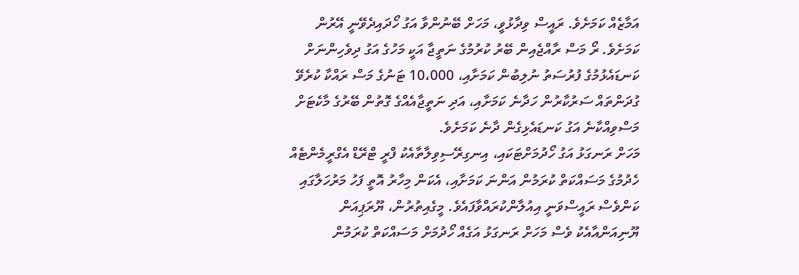އަމާޒެއް ކަމަށެވެ. ރައީސް ވިދާޅުވީ، މަހަށް ބޭނުންވާ އަގު ހޯދައިދެވޭނީ އޭރުން ކަމަށެވެ. ރޯ މަސް ރާއްޖެއިން ބޭރު ކުރުމުގެ ނަތީޖާ އަކީ މަހުގެ އަގު ދިވެހިންނަށް ކަނޑައެޅުމުގެ ފުރުސަތު ނުލިބުން ކަމަށާއި، 10،000 ޓަނުގެ މަސް ރައްކާ ކުރެވޭ ގުދަންތައް ސަރުކާރުން ހަދާނެ ކަމަށާއި، އަދި ނަތީޖާއެއްގެ ގޮތުން ބޭރުގެ މާކެޓަށް މަސްވިއްކާނެ އަގު ކަނޑައެޅިގެން ދާނެ ކަމަށެވެ.
މަހަށް ރަނގަޅު އަގު ހޯދުމަށްޓަކައި، އިނގިރޭސިވިލާތާއެކު ފްރީ ޓްރޭޑް އެގްރީމެންޓެއް ހެދުމުގެ މަސައްކަތް ކުރަމުން އަންނަ ކަމަށާއި، އެކަން މިހާރު އޮތީ ފަހު މަރުހަލާގައި ކަންވެސް ރައީސްވަނީ އިއުލާންކުރައްވާފައެވެ. މީގެއިތުރުން، ޔޫރަޕިއަން ޔޫނިއަންއާއެކު ވެސް މަހަށް ރަނގަޅު އަގެއް ހޯދުމަށް މަސައްކަތް ކުރަމުން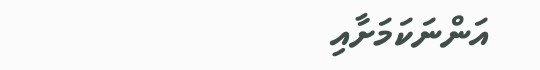އަންނަކަމަށާއި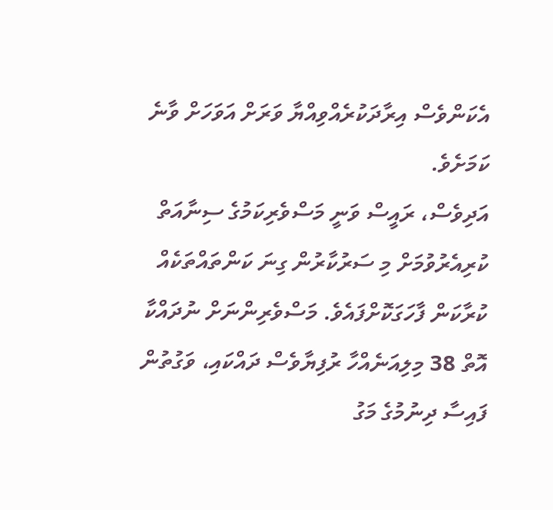އެކަންވެސް އިރާދަކުރެއްވިއްޔާ ވަރަށް އަވަހަށް ވާނެ ކަމަށެވެ.
އަދިވެސް، ރައީސް ވަނީ މަސްވެރިކަމުގެ ސިނާއަތް ކުރިއެރުވުމަށް މި ސަރުކާރުން ގިނަ ކަންތައްތަކެއް ކުރާކަން ފާހަގަކޮށްފައެވެ. މަސްވެރިންނަށް ނުދައްކާ އޮތް 38 މިލިއަނެއްހާ ރުފިޔާވެސް ދައްކައި، ވަގުތުން ފައިސާ ދިނުމުގެ މަގު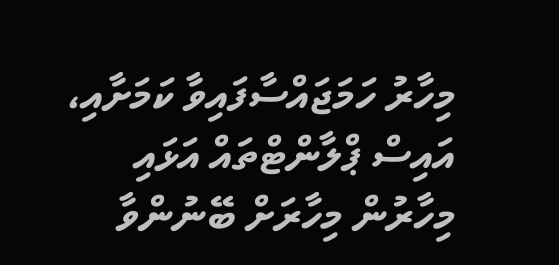މިހާރު ހަމަޖައްސާފައިވާ ކަމަށާއި، އައިސް ޕްލާންޓްތައް އަޅައި މިހާރުން މިހާރަށް ބޭނުންވާ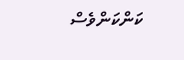ކަންކަންވެސް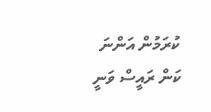ކުރަމުން އަންނަ ކަން ރައީސް ވަނީ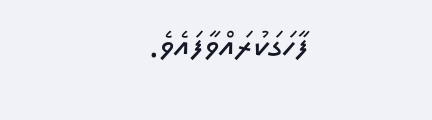ފާހަގަކުރައްވާފައެވެ.